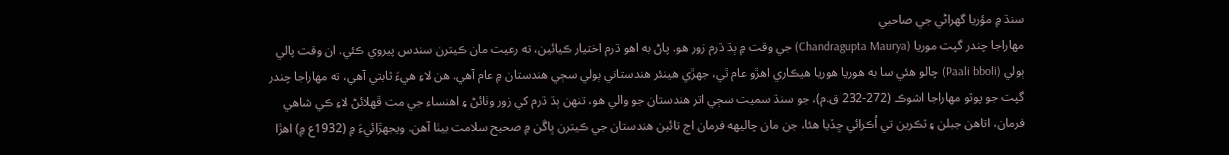سنڌ ۾ مؤريا گهراڻي جي صاحبي
مهاراجا چندر گپت موريا (Chandragupta Maurya) جي وقت ۾ ٻڌ ڌرم زور هو. پاڻ به اهو ڌرم اختيار ڪيائين، ته رعيت مان ڪيترن سندس پيروي ڪئي. ان وقت پالي ٻولي (Paali bboli) چالو هئي سا به هوريا هوريا هيڪاري اهڙو عام ٿي، جهڙي هينئر هندستاني ٻولي سڄي هندستان ۾ عام آهي. هن لاءِ هيءَ ثابتي آهي، ته مهاراجا چندر گپت جو پوٽو مهاراجا اشوڪ (272-232 ق.م)، جو سنڌ سميت سڄي اتر هندستان جو والي هو، تنهن ٻڌ ڌرم کي زور وٺائڻ ۽ اهنساء جي مت ڦهلائڻ لاءِ ڪي شاهي فرمان، اتاهن جبلن ۽ ٽڪرين تي اُڪرائي ڇڏيا هئا، جن مان چاليهه فرمان اڄ تائين هندستان جي ڪيترن ڀاڱن ۾ صحيح سلامت بيٺا آهن. ويجهڙائيءَ ۾ (1932ع ۾) اهڙا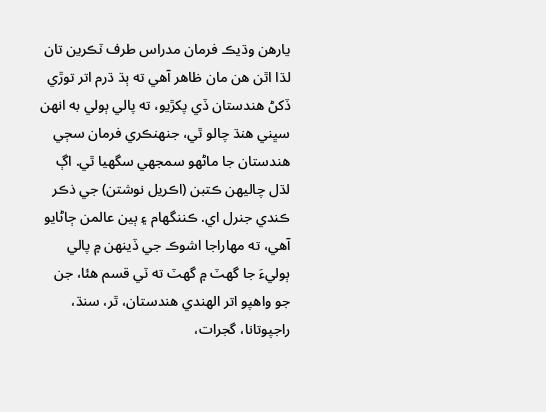يارهن وڌيڪ فرمان مدراس طرف ٽڪرين تان لڌا اٿن هن مان ظاهر آهي ته ٻڌ ڌرم اتر توڙي ڏکڻ هندستان ڏي پکڙيو، ته پالي ٻولي به انهن سڀني هنڌ چالو ٿي، جنهنڪري فرمان سڄي هندستان جا ماڻهو سمجهي سگهيا ٿي. اڳ لڌل چاليهن ڪتبن (اڪريل نوشتن) جي ذڪر ڪندي جنرل اي. ڪننگهام ۽ ٻين عالمن ڄاڻايو آهي، ته مهاراجا اشوڪ جي ڏينهن ۾ پالي ٻوليءَ جا گهٽ ۾ گهٽ ته ٽي قسم هئا، جن جو واهپو اتر الهندي هندستان، ٿر، سنڌ، راجپوتانا، گجرات،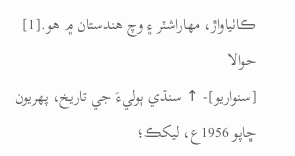ڪاٺياواڙ، مهاراشٽر ۽ وچ هندستان ۾ هو.[1]
حوالا
[سنواريو]- ↑ سنڌي ٻوليءَ جي تاريخ، پهريون ڇاپو 1956ع، ليکڪ؛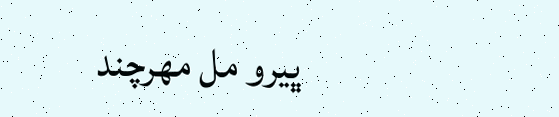ڀيرو مل مهرچند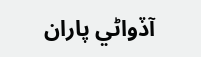آڏواڻي پاران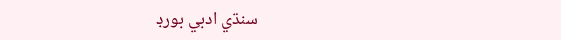سنڌي ادبي بورڊ